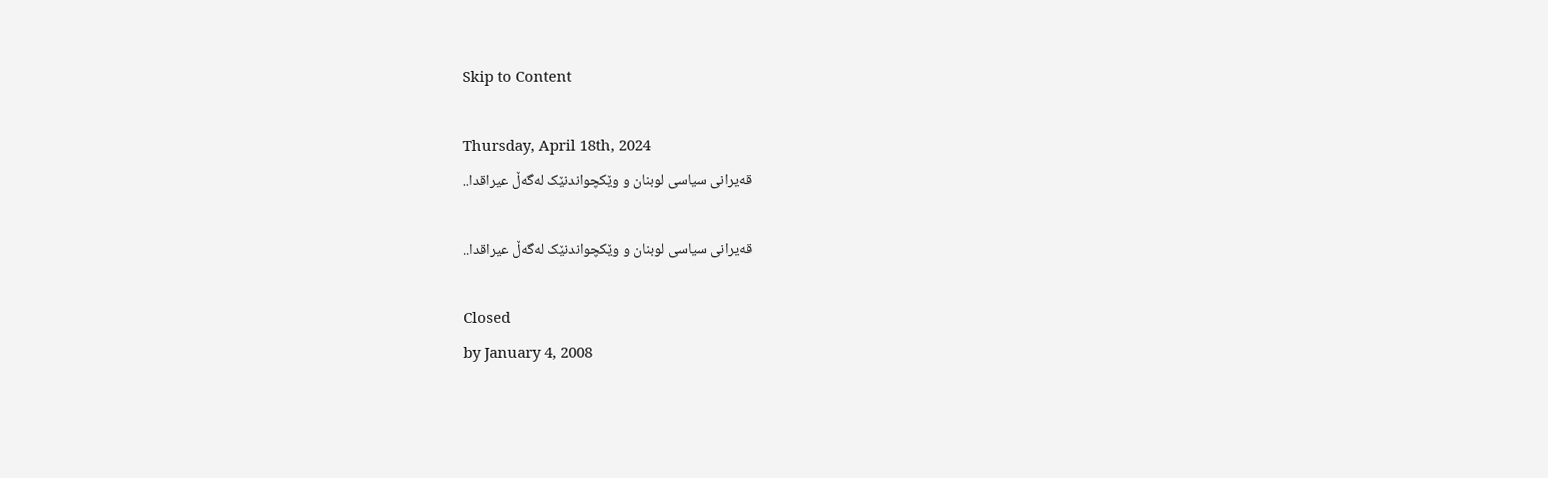Skip to Content

Thursday, April 18th, 2024
قه‌یرانی سیاسی لوبنان و وێکچواندنێک له‌گه‌ڵ عیراقدا..

قه‌یرانی سیاسی لوبنان و وێکچواندنێک له‌گه‌ڵ عیراقدا..

Closed
by January 4, 2008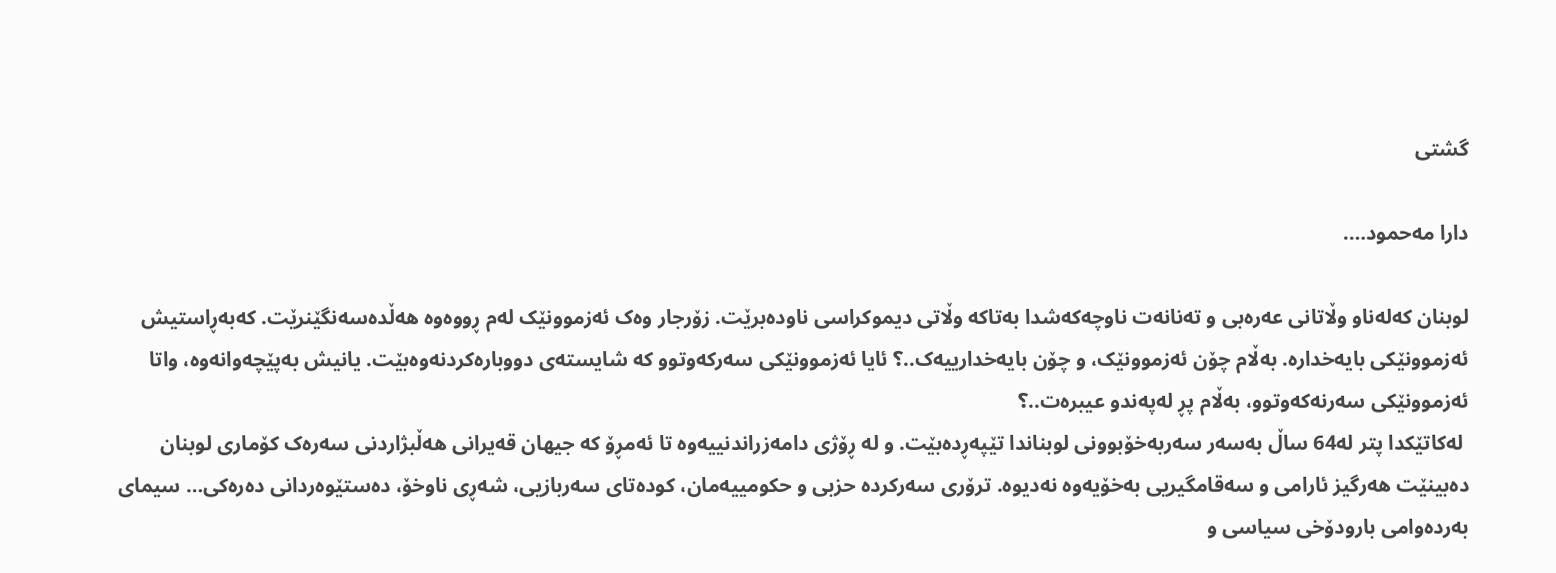گشتی

دارا مه‌حمود….

لوبنان که‌له‌ناو وڵاتانی عه‌ره‌بی و ته‌نانه‌ت ناوچه‌که‌شدا به‌تاکه‌ وڵاتی دیموکراسی ناوده‌برێت. زۆرجار وه‌ک ئه‌زموونێک له‌م ڕووه‌وه‌ هه‌ڵده‌سه‌نگێنرێت. که‌به‌ڕاستیش ئه‌زموونێکی بایه‌خداره. به‌ڵام چۆن ئه‌زموونێک، و چۆن بایه‌خدارییه‌ک..؟ ئایا ئه‌زموونێکی سه‌رکه‌وتوو که‌ شایسته‌ی دووباره‌کردنه‌وه‌بێت. یانیش به‌پێچه‌وانه‌وه، واتا ئه‌زموونێکی سه‌رنه‌که‌وتوو، به‌ڵام پڕ له‌په‌ندو عیبره‌ت..؟
 له‌کاتێکدا پتر له‌64 ساڵ به‌سه‌ر سه‌ربه‌خۆبوونی لوبناندا تێپه‌ڕده‌بێت. و له‌ ڕۆژی دامه‌زراندنییه‌وه‌ تا ئه‌مڕۆ که‌ جیهان قه‌یرانی هه‌ڵبژاردنی سه‌ره‌ک کۆماری لوبنان ده‌بینێت هه‌رگیز ئارامی و سه‌قامگیریی به‌خۆیه‌وه‌ نه‌دیوه. ترۆری سه‌رکرده‌ حزبی و حکومییه‌مان، کوده‌تای سه‌ربازیی، شه‌ڕی ناوخۆ، ده‌ستێوه‌ردانی ده‌ره‌کی… سیمای به‌رده‌وامی بارودۆخی سیاسی و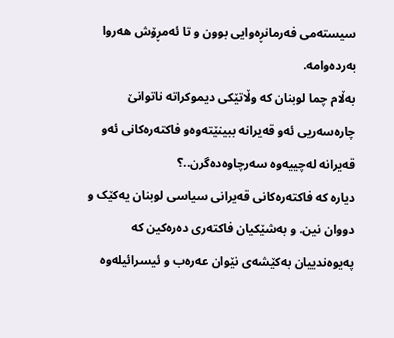سیسته‌می فه‌رمانڕه‌‌وایی‌ ‌بوون و تا ئه‌مڕۆش هه‌روا به‌رده‌وامه‌.
به‌ڵام چما لوبنان که‌ وڵاتێکی دیموکراته‌ ناتوانێ چاره‌سه‌ریی ئه‌و قه‌یرانه‌ ببینێته‌وه‌و فاکته‌ره‌کانی ئه‌و قه‌یرانه‌ له‌چییه‌وه‌ سه‌رچاوه‌ده‌گرن..؟‌
دیاره‌ که‌ فاکته‌ره‌کانی قه‌یرانی سیاسی لوبنان یه‌کێک و دووان نین. و به‌شێکیان فاکته‌ری ده‌ره‌کین که‌ په‌یوه‌ندییان به‌کێشه‌ی نێوان عه‌ره‌ب و ئیسرائیله‌وه‌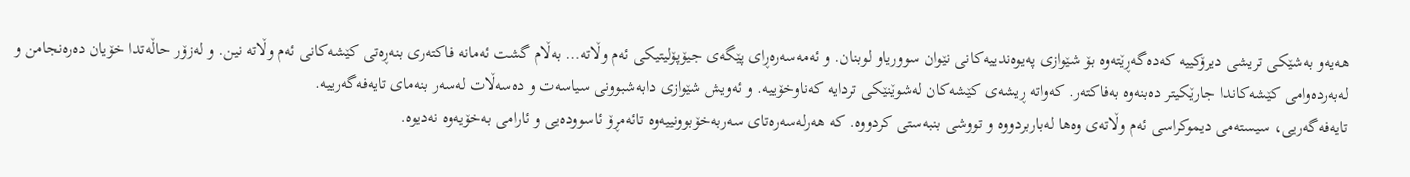هه‌یه‌و به‌شێکی تریشی دیرۆکییه‌ که‌ده‌گه‌ڕێته‌وه‌ بۆ شێوازی په‌یوه‌ندییه‌کانی نێوان سووریاو لوبنان. و ئه‌مه‌سه‌ره‌ڕای پێگه‌ی جیۆپۆلیتیکی ئه‌م وڵاته‌… به‌ڵام گشت ئه‌مانه‌ فاکته‌ری بنه‌ڕه‌تی کێشه‌کانی ئه‌م وڵاته‌ نین. و له‌زۆر حاڵه‌تدا خۆیان ده‌ره‌نجامن و له‌به‌رده‌وامی کێشه‌کاندا جارێکیتر ده‌بنه‌وه‌ به‌فاکته‌ر. که‌واته‌ ڕیشه‌ی کێشه‌کان له‌شوێنێکی تردایه‌ که‌ناوخۆییه‌‌. و ئه‌ویش شێوازی دابه‌شبوونی سیاسه‌ت و ده‌سه‌ڵات له‌سه‌ر بنه‌مای تایه‌فه‌گه‌رییه‌.
تایه‌فه‌گه‌ریی، سیسته‌می دیموکراسی ئه‌م وڵاته‌ی وه‌ها له‌باربردووه و تووشی بنبه‌ستی کردووه‌. که‌ هه‌رله‌سه‌ره‌تای سه‌ربه‌خۆبوونییه‌وه‌ تائه‌مڕۆ ئاسووده‌یی و ئارامی به‌خۆیه‌وه‌ نه‌دیوه‌.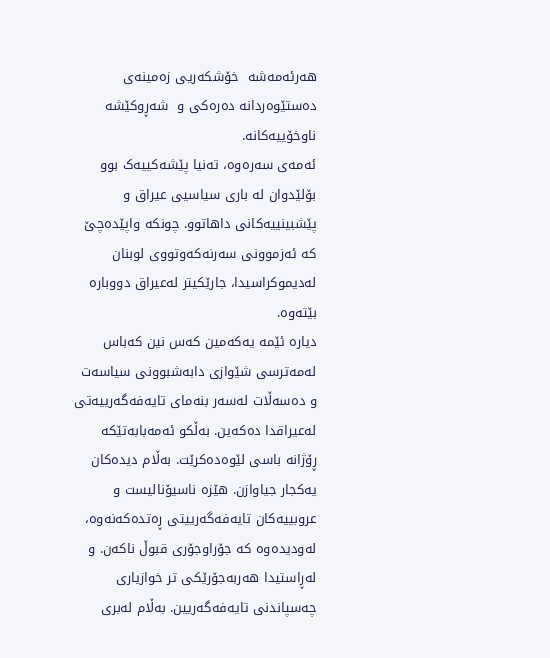هه‌رئه‌مه‌شه‌ ‌ خۆشکه‌ریی زه‌مینه‌ی ده‌ستێوه‌ردانه‌ ده‌ره‌کی و  شه‌ڕوکێشه‌ ناوخۆییه‌کانه‌.
ئه‌مه‌ی سه‌ره‌وه، ته‌نیا پێشه‌کییه‌ک بوو بۆلێدوان له‌ باری سیاسیی عیراق و پێشبینییه‌کانی داهاتوو. چونکه‌ واپێده‌چێ که‌ ئه‌زموونی سه‌رنه‌که‌وتووی لوبنان له‌دیموکراسیدا، جارێکیتر له‌عیراق دووباره‌ بێته‌وه.
دیاره‌ ئێمه ‌یه‌که‌مین که‌س نین که‌باس له‌مه‌ترسی شێوازی دابه‌شبوونی سیاسه‌ت و ده‌سه‌ڵات له‌سه‌ر بنه‌مای تایه‌فه‌گه‌رییه‌تی‌ له‌عیراقدا ده‌که‌ین. به‌ڵکو ئه‌مه‌بابه‌تێکه‌ ڕۆژانه‌ باسی لێوه‌ده‌کرێت. به‌ڵام دیده‌کان یه‌کجار جیاوازن. هێزه‌ ناسیۆنالیست و عروبییه‌کان تایه‌فه‌گه‌رییتی ڕه‌تده‌که‌نه‌وه‌، له‌ودیده‌وه‌ که‌ جۆراوجۆری قبوڵ ناکه‌ن. و له‌ڕاستیدا هه‌ربه‌جۆرێکی تر خوازیاری چه‌سپاندنی تایه‌فه‌گه‌ریین. به‌ڵام له‌بری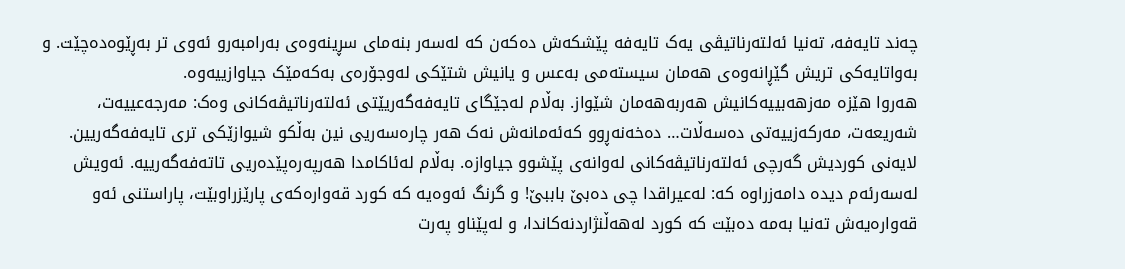چه‌ند تایه‌فه‌، ته‌نیا ئه‌لته‌رناتیڤی یه‌ک تایه‌فه‌ پێشکه‌ش ده‌که‌ن که‌ له‌سه‌ر بنه‌مای سڕینه‌وه‌ی به‌رامبه‌رو ئه‌وی تر به‌ڕێوه‌ده‌چێت. و به‌واتایه‌کی تریش گێڕانه‌وه‌ی هه‌مان سیسته‌می به‌عس و یانیش شتێکی له‌وجۆره‌ی به‌که‌مێک جیاوازییه‌وه‌.
هه‌روا هێزه‌ مه‌زهه‌بییه‌کانیش هه‌ربه‌هه‌مان شێواز. به‌ڵام له‌جێگای تایه‌فه‌گه‌ریێتی ئه‌لته‌رناتیڤه‌کانی وه‌ک: مه‌رجه‌عییه‌ت، شه‌ریعه‌ت، مه‌رکه‌زییه‌تی ده‌سه‌ڵات… ده‌خه‌نه‌ڕوو که‌ئه‌مانه‌ش نه‌ک هه‌ر چاره‌سه‌ریی نین به‌ڵکو شیوازێکی تری تایه‌فه‌گه‌ریین.
لایه‌نی کوردیش گه‌رچی ئه‌لته‌رناتیڤه‌کانی له‌وانه‌ی پێشوو جیاوازه‌. به‌ڵام له‌ئاکامدا هه‌رپه‌ره‌پێده‌ریی تاته‌فه‌گه‌رییه‌. ئه‌ویش له‌سه‌رئه‌م دیده‌ دامه‌زراوه‌ که‌: له‌عیراقدا چی ده‌بێ باببێ! و گرنگ ئه‌وه‌یه‌ که‌ کورد قه‌واره‌که‌ی پارێزراوبێت، پاراستنی ئه‌و قه‌واره‌یه‌ش ته‌نیا به‌مه‌ ده‌بێت که‌ کورد له‌هه‌ڵنژاردنه‌کاندا، و له‌پێناو په‌رت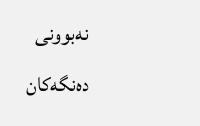نه‌بوونی ده‌نگه‌کان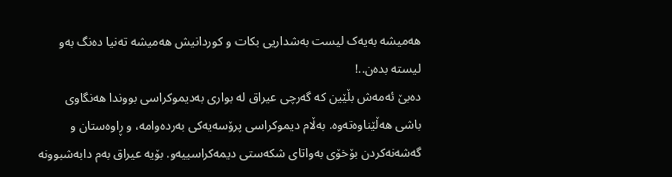هه‌میشه‌ به‌یه‌ک لیست به‌شداریی بکات و کوردانیش هه‌میشه‌ ته‌نیا ده‌نگ به‌و لیسته‌ بده‌ن..!
ده‌بێ ئه‌مه‌ش بڵێین که‌ گه‌رچی عیراق له‌ بواری به‌دیموکراسی بووندا هه‌نگاوی باشی هه‌ڵێنا‌وه‌ته‌وه‌. به‌ڵام دیموکراسی پرۆسه‌یه‌کی به‌رده‌وامه‌، و ڕاوه‌ستان و گه‌شه‌نه‌کردن بۆخۆی به‌واتای شکه‌ستی دیمه‌کراسییه‌و. بۆیه‌ عیراق به‌م دابه‌شبوونه‌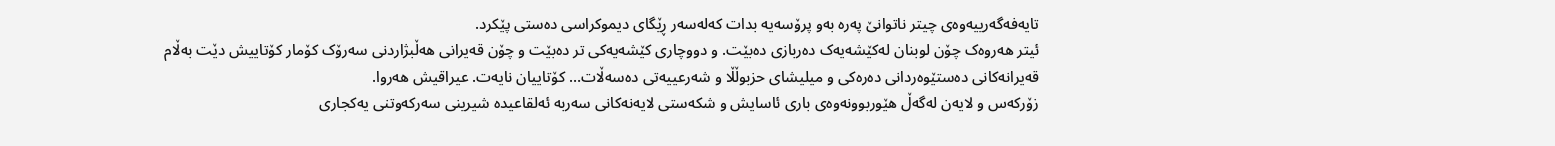تایه‌فه‌گه‌رییه‌وه‌ی چیتر ناتوانێ په‌ره‌ به‌و پرۆسه‌یه‌ بدات که‌له‌سه‌ر ڕێگای دیموکراسی ده‌ستی پێکرد.
ئیتر هه‌روه‌ک چۆن لوبنان له‌کێشه‌یه‌ک ده‌ربازی ده‌بێت. و دووچاری کێشه‌یه‌کی تر ده‌بێت و چۆن قه‌یرانی هه‌ڵبژاردنی سه‌رۆک کۆمار کۆتاییش دێت به‌ڵام قه‌یرانه‌کانی ده‌ستێوه‌ردانی ده‌ره‌کی و میلیشای حزبوڵڵا و شه‌رعییه‌تی ده‌سه‌ڵات… کۆتاییان نایه‌ت. عیراقیش هه‌روا.
زۆرکه‌س و لایه‌ن له‌گه‌ڵ هێوربوونه‌وه‌ی باری ئاسایش و شکه‌ستی لایه‌نه‌کانی سه‌ربه‌ ئه‌لقاعیده‌ شیرینی سه‌رکه‌وتنی یه‌کجاری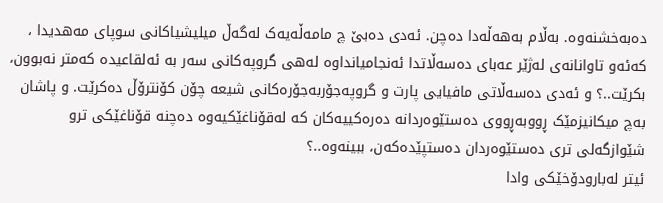ده‌به‌خشنه‌وه‌. به‌ڵام به‌هه‌ڵه‌دا ده‌چن. ئه‌دی ده‌بێ چ مامه‌ڵه‌یه‌ک له‌گه‌ڵ میلیشیاکانی سوپای مه‌هدیدا ، که‌ئه‌و تاوانانه‌ی له‌ژێر عه‌بای ده‌سه‌ڵاتدا ئه‌نجامیانداوه‌ له‌هی گروپه‌کانی سه‌ر به‌ ئه‌لقاعیده‌ که‌متر نه‌بوون، بکرێت..؟ و ئه‌دی ده‌سه‌ڵاتی مافیایی پارت و گروپه‌جۆربه‌جۆره‌کانی شیعه‌ چۆن کۆنترۆڵ ده‌کرێت. و پاشان به‌چ میکانیزمێک ڕووبه‌ڕووی ده‌ستێوه‌ردانه‌ ده‌ره‌کییه‌کان که‌ له‌قۆناغێکیه‌وه‌ ده‌چنه‌ قۆناغێکی ترو شێوازگه‌لی تری‌ ده‌ستێوه‌ردان ده‌ستپێده‌که‌ن، ببینه‌وه‌..؟
ئیتر له‌بارودۆخێکی وادا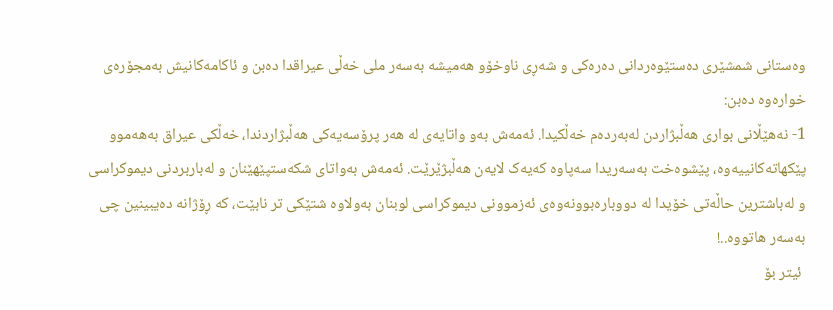وه‌ستانی شمشێری ده‌ستێوه‌ردانی ده‌ره‌کی و شه‌ڕی ناوخۆو هه‌میشه‌ به‌سه‌ر ملی خه‌ڵی عیراقدا ده‌بن و ئاکامه‌کانیش به‌مجۆره‌ی خواره‌وه‌ ده‌بن:
1- نه‌‌هێڵانی بواری هه‌ڵبژاردن له‌به‌رده‌م خه‌ڵکیدا. ئه‌مه‌ش به‌و واتایه‌ی له‌ هه‌ر پرۆسه‌یه‌کی هه‌ڵبژاردندا، خه‌ڵکی عیراق به‌هه‌موو پێکهاته‌کانییه‌وه‌، پێشوه‌خت به‌سه‌ریدا سه‌پاوه‌ که‌یه‌ک لایه‌ن هه‌ڵبژێرێت. ئه‌مه‌ش به‌واتای شکه‌ستپێهێنان و له‌باربردنی دیموکراسی و له‌باشترین حاڵه‌تی خۆیدا له‌ دووباره‌بوونه‌وه‌ی ئه‌زموونی دیموکراسی لوبنان به‌ولاوه‌ شتێکی تر نابێت، که‌ ڕۆژانه‌ ده‌یبینین چی به‌سه‌ر هاتووه‌..!
 ئیتر بۆ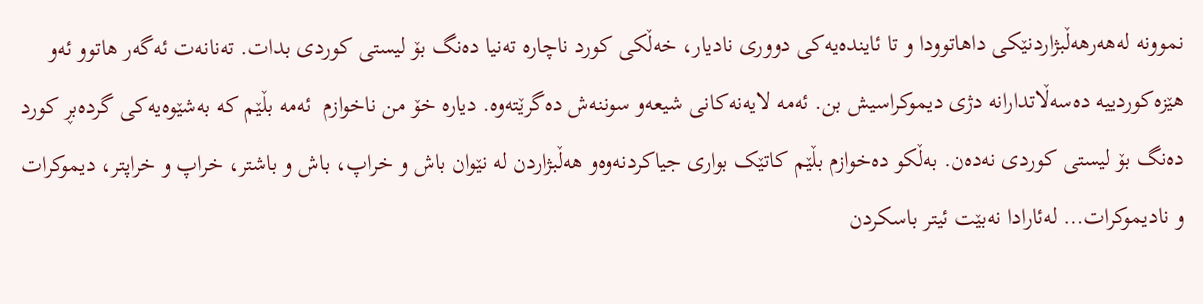نموونه‌ له‌هه‌رهه‌ڵبژاردنێکی داهاتوودا و تا ئاینده‌یه‌کی دووری نادیار، خه‌ڵکی کورد ناچاره‌ ته‌نیا ده‌نگ بۆ لیستی کوردی بدات. ته‌نانه‌ت ئه‌گه‌ر هاتوو ئه‌و هێزه‌کوردییه‌ ده‌سه‌ڵاتدارانه ‌دژی دیموکراسیش بن. ئه‌مه‌ لا‌یه‌نه‌کانی شیعه‌و سوننه‌ش ده‌گرێته‌وه‌. دیاره‌ خۆ من ناخوازم  ئه‌مه‌ بڵێم که‌ به‌شێوه‌یه‌کی گرده‌بڕ کورد ده‌نگ بۆ لیستی کوردی نه‌ده‌ن. به‌ڵکو ده‌خوازم بڵێم کاتێک بواری جیاکردنه‌وه‌و هه‌ڵبژاردن له‌ نێوان باش و خراپ، باش و باشتر، خراپ و خراپتر، دیموکرات و نادیموکرات‌… له‌ئارادا نه‌بێت ئیتر باسکردن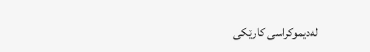له‌دیموکراسی کارێکی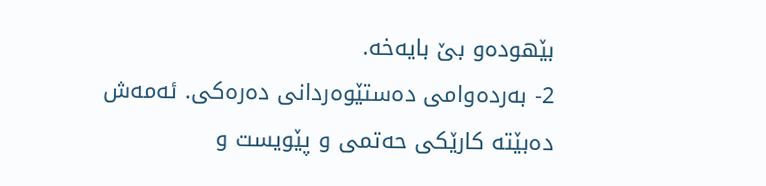بێهوده‌و بێ بایه‌خه‌.
2- به‌رده‌وامی ده‌ستێوه‌ردانی ده‌ره‌کی. ئه‌مه‌ش ده‌بێته‌ کارێکی حه‌تمی و پێویست و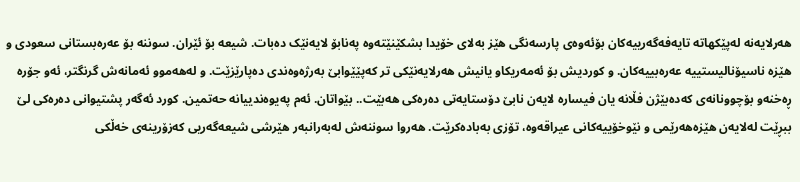هه‌رلایه‌نه‌ له‌پێکهاته‌ تایه‌فه‌گه‌رییه‌کان بۆئه‌وه‌ی پارسه‌نگی هێز به‌لای خۆیدا بشکێنێته‌وه‌ په‌نابۆ لایه‌نێک ده‌بات. شیعه‌ بۆ ئێران. سوننه‌ بۆ عه‌ره‌بستانی سعودی و هێزه‌ ناسیۆنالیستییه‌ عه‌ره‌بییه‌کان. و کوردیش بۆ ئه‌مه‌ریکاو یانیش هه‌رلایه‌نێکی تر که‌پێێوابێ به‌رژه‌وه‌ندی ده‌پارێزێت. و له‌هه‌موو ئه‌مانه‌ش گرنگتر، ئه‌و جۆره‌ ڕه‌خنه‌و بۆچوونانه‌ی که‌ده‌بێژن فڵانه‌ یان فیساره‌ لایه‌ن نابێ دۆستایه‌تی ده‌ره‌کی هه‌بێت.. بێواتان. ئه‌م په‌یوه‌ندییانه‌ حه‌تمین. کورد ئه‌گه‌ر پشتیوانی ده‌ره‌کی لێ ببڕێت له‌لایه‌ن هێزه‌هه‌رێمی و نێوخۆییه‌کانی عیراقه‌وه، تۆزی به‌باده‌کرێت. هه‌روا سوننه‌ش له‌به‌رانبه‌ر هێرشی شیعه‌گه‌ریی که‌زۆرینه‌ی خه‌ڵکی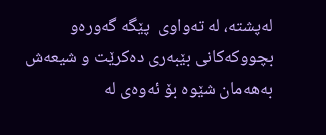له‌پشته،‌ له‌ ته‌واوی  پێگه‌ گه‌وره‌و بچووکه‌کانی‌‌ بێبه‌ری ده‌کرێت و شیعه‌ش به‌هه‌مان شێوه‌ بۆ ئه‌وه‌ی له‌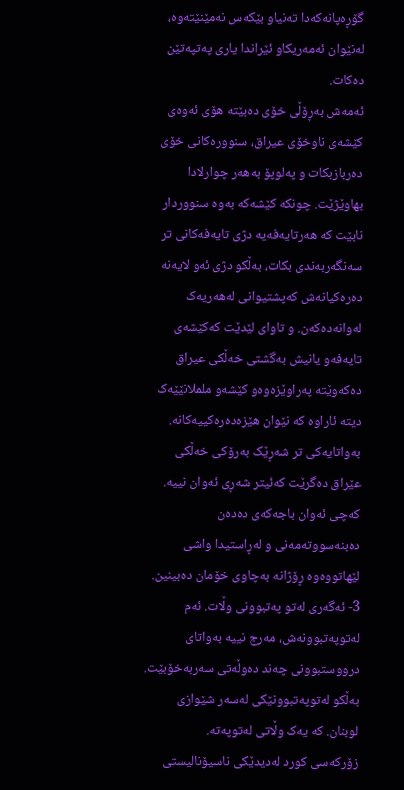گۆڕه‌پانه‌که‌دا ته‌نیاو بێکه‌س نه‌مێنێته‌وه‌، له‌نێوان ئه‌مه‌ریکاو ئێراندا یاری په‌تپه‌تێن ده‌کات.
ئه‌مه‌ش به‌ڕۆڵی خۆی ده‌بێته‌ هۆی ئه‌وه‌ی کێشه‌ی ناوخۆی عیراق، سنووره‌کانی خۆی ده‌ربازبکات و په‌لوپۆ به‌هه‌ر چوارلادا بهاوێژێت. چونکه‌ کێشه‌که‌ به‌وه‌ سنووردار نابێت که‌ هه‌رتایه‌فه‌یه‌ دژی تایه‌فه‌کانی تر سه‌نگه‌ربه‌ندی بکات، به‌ڵکو دژی ئه‌و لایه‌نه‌ ده‌ره‌کیانه‌ش که‌پشتیوانی له‌هه‌ریه‌ک له‌وانه‌ده‌که‌ن. و تاوای لێدێت که‌کێشه‌ی تایه‌فه‌و یانیش به‌گشتی خه‌ڵکی عیراق ده‌که‌وێته‌ په‌راوێزه‌وه‌و کێشه‌و ململانێێه‌ک دیته‌ ئاراوه‌ که‌ نێوان هێزه‌ده‌ره‌کییه‌کانه‌. به‌واتایه‌کی تر شه‌ڕێک به‌رۆکی خه‌ڵکی عێراق ده‌گرێت که‌ئیتر شه‌ڕی ئه‌وان نییه‌. که‌چی ئه‌وان باجه‌که‌ی ده‌ده‌ن  ده‌بنه‌سووته‌مه‌نی و له‌ڕاستیدا واشی لێهاتووه‌وه‌ ڕۆژانه‌ به‌چاوی خۆمان ده‌بینین.
3- ئه‌گه‌ری له‌تو په‌تبوونی وڵات. ئه‌م له‌توپه‌تبوونه‌ش، مه‌رج نییه‌ به‌واتای درووستبوونی چه‌ند ده‌وڵه‌تی سه‌ربه‌خۆبێت. به‌ڵکو له‌توپه‌تبوونێکی له‌سه‌ر شێوازی لوبنان. که‌ یه‌ک وڵاتی له‌توپه‌ته‌.
زۆرکه‌سی کورد له‌دیدێکی ناسیۆنالیستی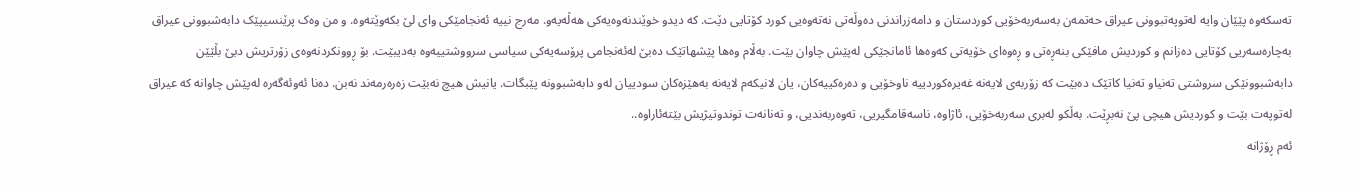ته‌سکه‌وه‌ پێێان وایه‌ له‌توپه‌تبوونی عیراق حه‌تمه‌ن به‌سه‌ربه‌خۆیی کوردستان و دامه‌زراندنی ده‌وڵه‌تی نه‌ته‌وه‌یی کورد کۆتایی دێت. که دیدو خوێندنه‌وه‌یه‌کی هه‌ڵه‌یه‌و. مه‌رج نییه‌ ئه‌نجامێکی وای لێ بکه‌وێته‌وه‌‌. و من وه‌ک پرێنسیپێک دابه‌شبوونی عیراق به‌چاره‌سه‌ریی کۆتایی ده‌زانم و کوردیش مافێکی بنه‌ڕه‌تی و ڕه‌وه‌ای خۆیه‌تی که‌وه‌ها ئامانجێکی له‌پێش چاوان بێت. به‌ڵام وه‌ها پێشهاتێک ده‌بێ له‌ئه‌نجامی پرۆسه‌یه‌کی سیاسی سرووشتییه‌وه‌ به‌دیبێت. بۆ ڕوونکردنه‌وه‌ی زۆرتریش دبێ بڵێێن دابه‌شبوونێکی سروشتی ته‌نیاو ته‌نیا کاتێک ده‌بێت که‌ زۆربه‌ی لایه‌نه‌ غه‌یره‌کوردییه‌ ناوخۆیی و ده‌ره‌کییه‌کان، یان لانیکه‌م لایه‌نه‌ به‌هێزه‌کان سودییان له‌و دابه‌شبوونه‌ پێبگات. یانیش هیچ نه‌بێت زه‌ره‌رمه‌ند نه‌بن. ده‌نا ئه‌وئه‌گه‌ره‌ له‌پێش چاوانه‌ که‌ عیراق له‌توپه‌ت بێت و کوردیش هیچی پێ نه‌بڕێت. به‌ڵکو له‌بری سه‌ربه‌خۆیی، ئاژاوه‌، ناسه‌قامگیریی، ته‌وه‌ربه‌ندیی، و ته‌نانه‌ت توندوتیژیش بێته‌ئاراوه‌..
ئه‌م ڕۆژانه‌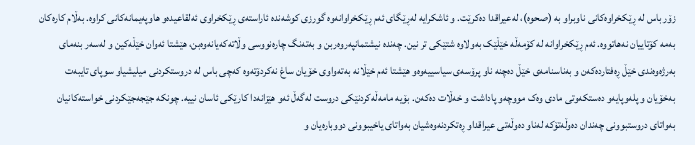زۆر باس له‌ ڕێکخراوه‌کانی ناوبراو به‌ (صحوه‌)، له‌عیراقدا ده‌کرێت. و ئاشکرایه‌ له‌ڕێگای ئه‌م ڕێکخراوانه‌وه گورزی کوشه‌نده‌ ئاراسته‌ی ڕێکخراوی ئه‌لقاعیده‌و هاوپه‌یمانه‌کانی کراوه‌. به‌ڵام کاره‌کان به‌مه‌ کۆتاییان نه‌هاتووه‌. ئه‌م ڕێکخراوانه‌ له‌ کۆمه‌ڵه‌ خێڵێک به‌ولاوه‌ شتێکی تر نین. چه‌نده‌ نیشتمانپه‌روه‌ربن و به‌ته‌نگ چاره‌نووسی وڵاته‌که‌یانه‌وه‌بن، هێشتا ئه‌وان خێڵه‌کین و له‌سه‌ر بنه‌مای به‌رژه‌وه‌ندی خێڵ ڕه‌فتارده‌که‌ن و به‌ناسنامه‌ی خێڵ ده‌چنه‌ ناو پرۆسه‌ی سیاسییه‌وه‌و هێشتا ئه‌م خێڵانه‌ به‌ته‌واوی خۆیان ساغ نه‌کردۆته‌وه‌ که‌چی باس له‌ دروستکردنی میلیشیاو سوپای تایبه‌ت به‌خۆیان و پله‌وپایه‌و ده‌ستکه‌وتی مادی وه‌ک مووچه‌و پاداشت و خه‌ڵات ده‌که‌ن. بۆیه‌ مامه‌ڵه‌کردنێکی دروست له‌گه‌ڵ ئه‌و هێزانه‌دا‌ کارێکی ئاسان نییه‌. چونکه‌ جێجه‌جێکردنی خواسته‌کانیان به‌واتای دروستبوونی چه‌ندان ده‌وڵه‌تۆکه له‌ناو ده‌وڵه‌تی عیراقداو ڕه‌تکردنه‌وه‌شیان به‌واتای یاخیبوونی دووباره‌یان و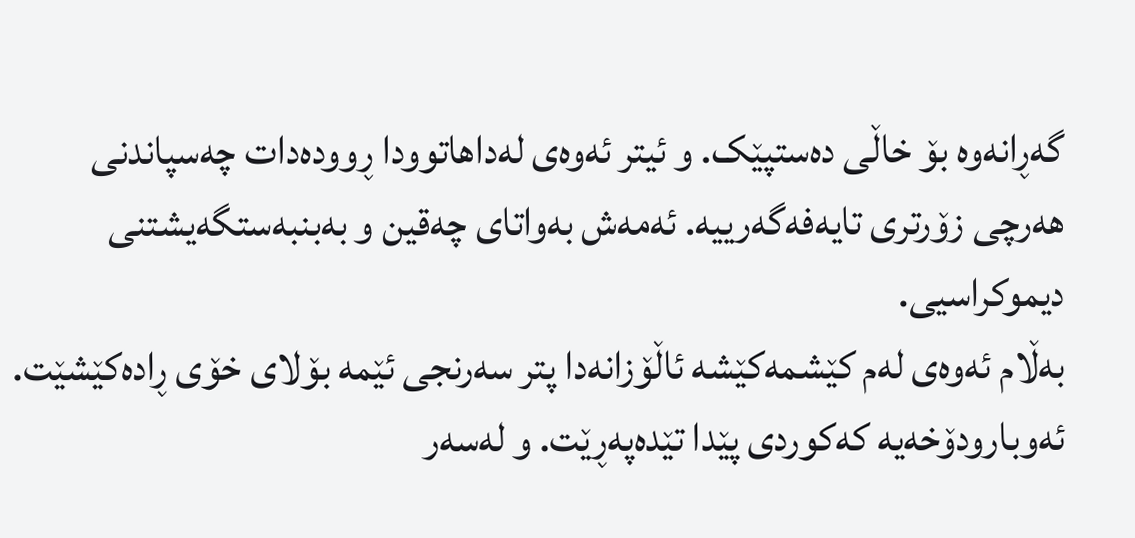گه‌ڕانه‌وه‌ بۆ خاڵی ده‌ستپێک. و ئیتر‌ ئه‌وه‌ی له‌داهاتوودا ڕووده‌دات چه‌سپاندنی هه‌رچی زۆرتری تایه‌فه‌گه‌رییه‌. ئه‌مه‌ش به‌واتای چه‌قین و‌ به‌بنبه‌ستگه‌یشتنی دیموکراسیی‌.
به‌ڵام ئه‌وه‌ی له‌م کێشمه‌کێشه‌ ئاڵۆزانه‌دا‌ پتر سه‌رنجی ئێمه‌ بۆلای خۆی ڕاده‌کێشێت. ئه‌وبارودۆخه‌یه‌ که‌کوردی پێدا تێده‌په‌ڕێت. و له‌سه‌ر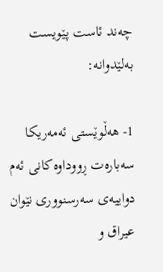چه‌ند ئاست پێویست به‌لێدوانه‌:

1- هه‌ڵوێستی ئه‌مه‌ریکا سه‌باره‌ت ڕووداوه‌کانی ئه‌م دواییه‌ی سه‌رسنووری نێوان عیراق و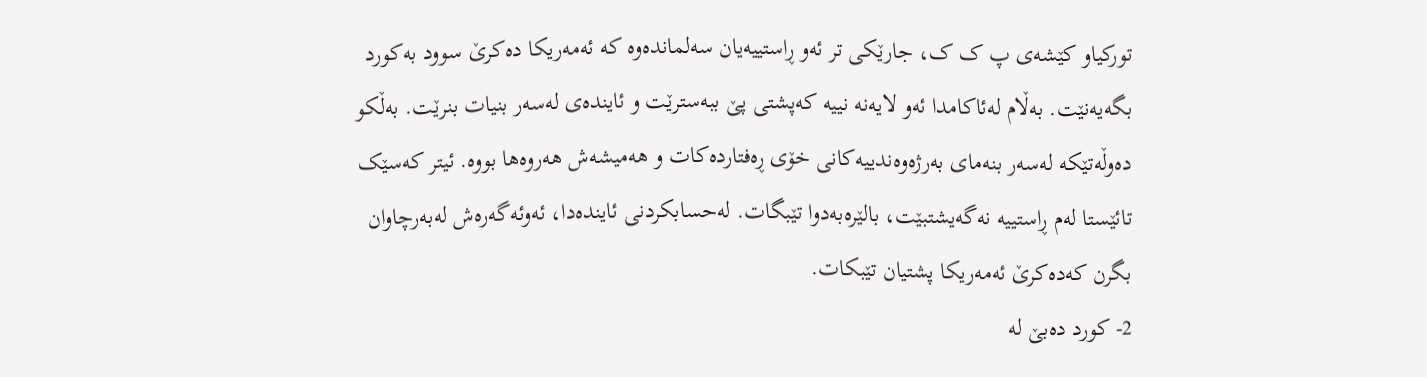تورکیاو کێشه‌ی پ ک ک، جارێکی تر ئه‌و ڕاستییه‌یان سه‌لمانده‌وه‌ که‌ ئه‌مه‌ریکا ده‌کرێ سوود به‌کورد بگه‌یه‌نێت. به‌ڵام له‌ئاکامدا ئه‌و لایه‌نه‌ نییه‌ که‌پشتی پێ ببه‌سترێت و ئاینده‌ی له‌سه‌ر بنیات بنرێت. به‌ڵکو ده‌وڵه‌تێکه‌ له‌سه‌ر بنه‌مای به‌رژه‌وه‌ندییه‌کانی خۆی ڕه‌فتارده‌کات و هه‌میشه‌ش هه‌روه‌ها بووه‌. ئیتر که‌سێک تائێستا له‌م ڕاستییه‌ نه‌گه‌یشتبێت، با‌لێره‌به‌دوا تێبگات. له‌حسابکردنی ئاینده‌دا، ئه‌وئه‌گه‌ره‌ش له‌به‌رچاوان بگرن که‌ده‌کرێ ئه‌مه‌ریکا پشتیان تێبکات.
2- کورد ده‌بێ له‌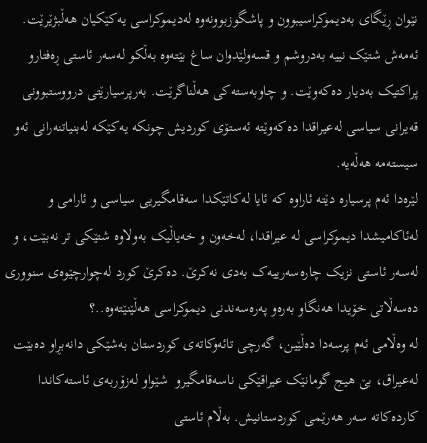نێوان ڕێگای به‌دیموکراسیبوون و پاشگوزبوونه‌وه‌ له‌دیموکراسی یه‌کێکیان هه‌ڵبژێرێت. ئه‌مه‌ش شتێک نییه‌ به‌دروشم و قسه‌ولێدوان ساغ بێته‌وه‌ به‌ڵکو له‌سه‌ر ئاستی ڕه‌فتارو پراکتیک به‌دیار ده‌که‌وێت. و چاوبه‌سته‌کی هه‌ڵناگرێت. به‌رپرسیارێتی درووستبوونی قه‌یرانی سیاسی له‌عیراقدا ده‌که‌وێته‌ ئه‌ستۆی کوردیش چونکه‌ یه‌کێکه‌ له‌بنیاتنه‌رانی ئه‌و سیسته‌مه‌ هه‌ڵه‌یه‌.
لێره‌دا ئه‌م پرسیاره‌ دێته‌ ئاراوه‌ که‌ ئایا له‌کاتێکدا سه‌قامگیریی سیاسی و ئارامی و له‌ئاکامیشدا دیموکراسی له‌ عیراقدا، له‌خه‌ون و خه‌یاڵیک به‌ولاوه‌ شتێکی تر نه‌بێت، و له‌سه‌ر ئاستی نزیک چاره‌سه‌رییه‌ک به‌دی نه‌کرێ. ده‌کرێ کورد له‌چوارچێوه‌ی سنووری ده‌سه‌ڵاتی خۆیدا هه‌نگاو به‌ره‌و په‌ره‌سه‌ندنی دیموکراسی هه‌ڵێنێته‌وه‌..؟
له‌ وه‌ڵامی ئه‌م پرسه‌دا ده‌ڵێین، گه‌رچی تائه‌وکاته‌ی کوردستان به‌شێکی دانه‌بڕاو ده‌‌بێت له‌عیراق، بێ هیج گومانێک عیراقێکی ناسه‌قامگیرو  شێواو له‌زۆربه‌ی ئاسته‌کاندا کارده‌کاته‌ سه‌ر هه‌رێمی کوردستانیش. به‌ڵام ئاستی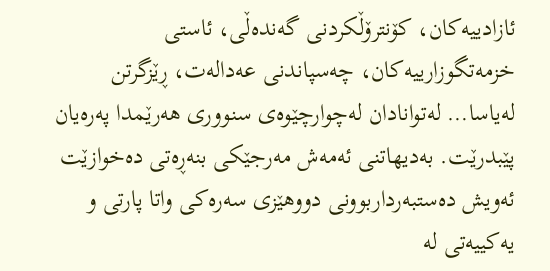ئازادییه‌کان، کۆنترۆڵکردنی گه‌نده‌ڵی، ئاستی خزمه‌تگوزارییه‌کان، چه‌سپاندنی عه‌داله‌ت، ڕێزگرتن له‌یاسا… له‌توانادان له‌چوارچێوه‌ی سنووری هه‌رێمدا په‌ره‌یان پێبدرێت. به‌دیهاتنی ئه‌مه‌ش‌ مه‌رجێکی بنه‌ڕه‌تی ده‌خوازێت ئه‌ویش ده‌ستبه‌رداربوونی دووهێزی سه‌ره‌کی واتا پارتی و یه‌کییه‌تی له‌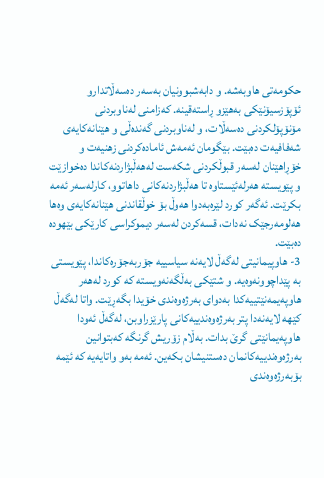حکومه‌تی هاوبه‌شه‌. و دابه‌شبوونیان به‌سه‌ر ده‌سه‌ڵاتدارو ئۆپۆزسیۆنێکی به‌هێزو ڕاسته‌قینه‌. که‌زامنی له‌ناوبردنی مۆنۆپۆلکردنی ده‌سه‌ڵات، و له‌ناوبردنی گه‌نده‌ڵی و هێنانه‌کایه‌ی شه‌فافیه‌ت ده‌بێت. بێگومان ئه‌مه‌ش ئاماده‌کردنی زهنیه‌ت و خۆڕاهێنان له‌سه‌ر قبوڵکردنی شکه‌ست له‌هه‌ڵبژاردنه‌کاندا ده‌خوازێت و پێویسته‌ هه‌رله‌ئێستاوه‌ تا هه‌ڵبژاردنه‌کانی داهاتوو، کارله‌سه‌ر ئه‌مه‌ بکرێت. ئه‌گه‌ر کورد لێره‌به‌دوا هه‌وڵ بۆ خوڵقاندنی هێنانه‌کایه‌ی وه‌ها هه‌لومه‌رجێک نه‌دات، قسه‌کردن له‌سه‌ر دیموکراسی کارێکی بێهوده‌ ده‌بێت.
3- هاوپیمانیتی له‌گه‌ڵ لایه‌نه‌ سیاسییه‌ جۆربه‌جۆره‌کاندا، پێویستی به‌ پێداچوونه‌وه‌یه‌. و شتێکی به‌ڵگه‌نه‌ویسته‌ که‌ کورد له‌هه‌ر هاوپه‌یمه‌نێتییه‌کدا به‌دوای به‌رژه‌وه‌ندی خۆیدا بگه‌ڕێت. واتا له‌گه‌ڵ کێهه‌ لایه‌نه‌دا پتر به‌رژه‌وه‌ندییه‌کانی پارێزراوبن، له‌گه‌ڵ ئه‌ودا هاوپه‌یمانێتی گرێ بدات. به‌ڵام زۆریش گرنگه‌ که‌بتوانین به‌رژه‌وه‌ندییه‌کانمان ده‌ستنیشان بکه‌ین. ئه‌مه‌ به‌و واتایه‌یه‌ که‌ ئێمه‌ بۆبه‌رژه‌وه‌ندی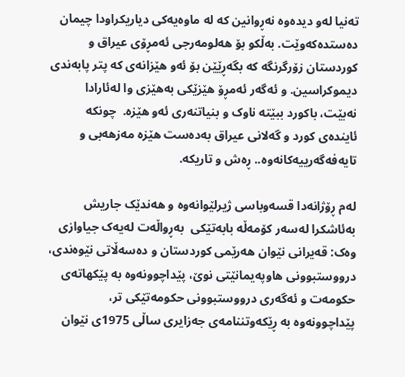ته‌نیا له‌و دیده‌وه‌ نه‌ڕوانین که‌ له‌ ماوه‌یه‌کی دیاریکراودا چیمان ده‌ستده‌که‌وێت. به‌ڵکو بۆ هه‌لومه‌رجی ئه‌مڕۆی عیراق و کوردستان زۆرگرنگه‌ که‌ بگه‌ڕێێن بۆ ئه‌و هێزانه‌ی که‌ پتر پابه‌ندی دیموکراسین. و ئه‌گه‌ر ئه‌مڕۆ هێزێکی به‌هێزی وا له‌ئارادا نه‌بێت، باکورد ببێته‌ ناوک و بنیاتنه‌ری ئه‌و هێزه‌.  چونکه‌ ئاینده‌ی کورد و گه‌لانی عیراق به‌ده‌ست هێزه‌ مه‌زهه‌بی و تایه‌فه‌گه‌رییه‌کانه‌وه‌.. ڕه‌ش و تاریکه‌.

له‌م ڕۆژانه‌دا قسه‌وباسی ژیرلێوانه‌وه‌ و هه‌ندێک جاریش به‌ئاشکرا له‌سه‌ر کۆمه‌ڵه‌ بابه‌تێکی  به‌ڕواڵه‌ت له‌یه‌ک جیاوازی وه‌ک: قه‌یرانی نێوان هه‌رێمی کوردستان و ده‌سه‌ڵاتی نێوه‌ندی، درووستبوونی هاوپه‌یمانێتی نوێ، پێداچوونه‌وه‌ به‌ پێكهاته‌ی حکومه‌ت و ئه‌گه‌ری درووستبوونی حکومه‌تێکی تر، پێداچوونه‌وه‌ به‌ ڕێکه‌وتننامه‌ی جه‌زایری ساڵی 1975ی نێوان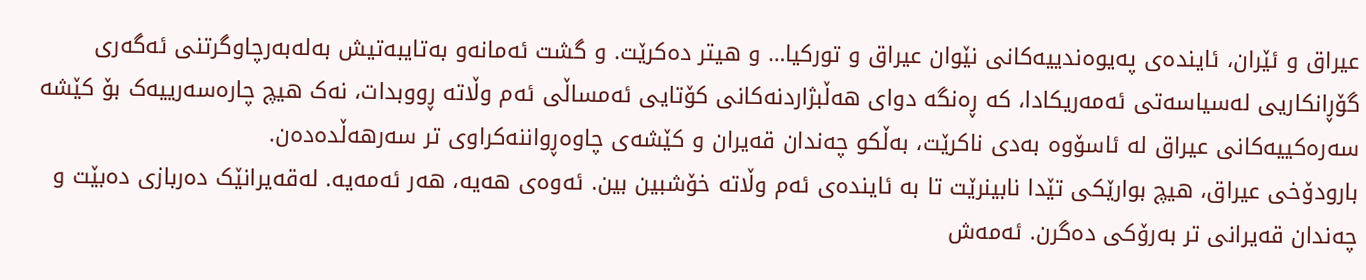عیراق و ئێران، ئاینده‌ی په‌یوه‌ندییه‌کانی نێوان عیراق و تورکیا… و هیتر ده‌کرێت. و گشت ئه‌مانه‌و به‌تایبه‌تیش به‌له‌به‌رچاوگرتنی ئه‌گه‌ری گۆڕانکاریی له‌سیاسه‌تی ئه‌مه‌ریکادا، که‌ ڕه‌نگه‌ دوای هه‌ڵبژاردنه‌کانی کۆتایی ئه‌مساڵی ئه‌م وڵاته‌ ‌ڕووبدات، نه‌ک هیچ چاره‌سه‌رییه‌ک بۆ کێشه‌ سه‌ره‌کییه‌کانی عیراق له‌ ئاسۆوه‌ به‌دی ناکرێت، به‌ڵکو چه‌ندان قه‌یران و کێشه‌ی چاوه‌ڕواننه‌کراوی تر سه‌رهه‌ڵده‌ده‌ن.
بارودۆخی عیراق، هیچ بوارێکی تێدا نابینرێت تا به‌ ئاینده‌ی ئه‌م وڵاته‌ خۆشبین بین. ئه‌وه‌ی هه‌یه‌، هه‌ر ئه‌مه‌یه‌. له‌قه‌یرانێک ده‌ربازی ده‌بێت و چه‌ندان قه‌یرانی تر به‌رۆکی ده‌گرن. ئه‌مه‌ش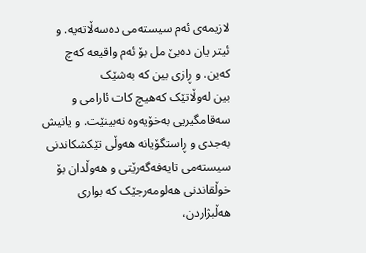لازیمه‌ی ئه‌م سیسته‌می ده‌سه‌ڵاته‌یه‌. و ئیتر یان ده‌بێ مل بۆ ئه‌م واقیعه‌ که‌چ که‌ین. و ڕازی بین که به‌شێک بین ‌له‌وڵاتێک که‌هیچ کات ئارامی و سه‌قامگیریی به‌خۆیه‌وه‌ نه‌بینێت. و یانیش به‌جدی و ڕاستگۆیانه‌ هه‌وڵی تێکشکاندنی سیسته‌می تایه‌فه‌گه‌رێتی و هه‌وڵدان بۆ خوڵقاندنی هه‌لومه‌رجێک که‌ بواری هه‌ڵبژاردن،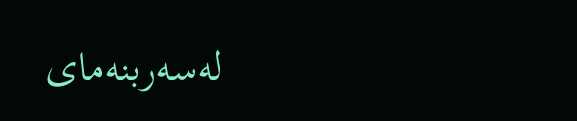له‌سه‌ربنه‌مای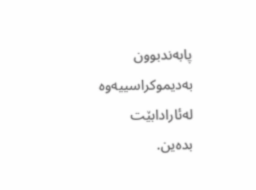پابه‌ندبوون به‌دیموکراسییه‌وه‌ له‌ئارادابێت بده‌ین.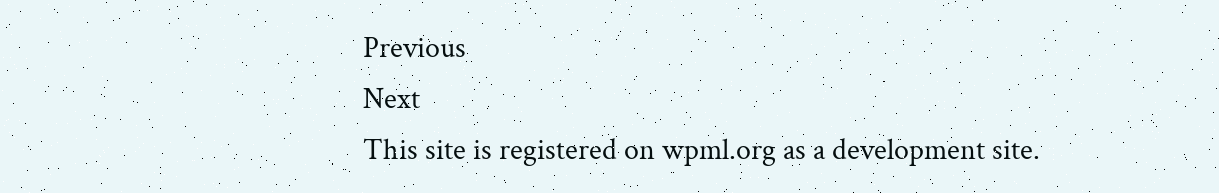Previous
Next
This site is registered on wpml.org as a development site.